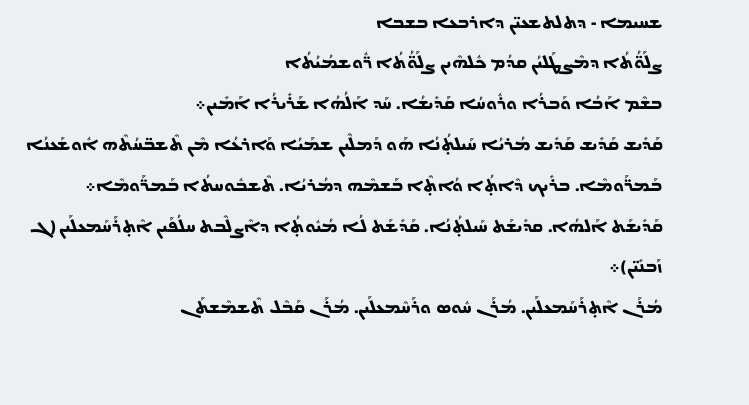ܫܚܝܡܐ - ܕܬܠܬܫܥܝ̈ܢ ܕܐܪܒܥܐ ܒܫܒܐ
ܨܠܰܘ̈ܳܬܳܐ ܕܡܶܨܛܰܠܝܳܢ ܩܕܳܡ ܟܽܠܗܶܝܢ ܨܠܰܘ̈ܳܬܳܐ ܪ̈ܽܘܫܡܳܝܳܬܳܐ
ܒܫܶܡ ܐܰܒܳܐ ܘܰܒܪܳܐ ܘܪܽܘܚܳܐ ܩܰܕܺܝܫܳܐ. ܚܰܕ ܐܰܠܳܗܳܐ ܫܰܪܺܝܪܳܐ ܐܰܡܺܝܢ܀
ܩܰܕܺܝܫ ܩܰܕܺܝܫ ܩܰܕܺܝܫ ܡܳܪܝܳܐ ܚܰܝܠܬ̣ܳܢܳܐ ܗܰܘ ܕܰܡܠܶܝܢ ܫܡܰܝܳܐ ܘܰܐܪܥܳܐ ܡܶܢ ܬܶܫܒ̈ܚܳܬܶܗ ܐܽܘܫܰܥܢܳܐ ܒܰܡܪ̈ܰܘܡܶܐ. ܒܪܺܝܟ ܕܶܐܬ̣ܳܐ ܘܳܐܬ̣ܶܐ ܒܰܫܡܶܗ ܕܡܳܪܝܳܐ. ܬܶܫܒܽܘܚܬܳܐ ܒܰܡܪ̈ܰܘܡܶܐ܀
ܩܰܕܺܝܫܰܬ ܐܰܠܗܳܐ. ܩܕܺܝܫܰܬ ܚܰܝܠܬ̣ܳܢܳܐ. ܩܰܕܺܫܰܬ ܠܳܐ ܡܳܝܽܘܬ̣ܳܐ ܕܐܶܨܠܶܒܬ ܚܠܳܦܰܝܢ ܐܶܬ̣ܪܰܚܰܡܥܠܰܝܢ (ܓ ܙܰܒܢܺܝ̈ܢ)܀
ܡܳܪܰܢ ܐܶܬ̣ܪܰܚܰܡܥܠܰܝܢ. ܡܳܪܰܢ ܚܽܘܣ ܘܪܰܚܶܡܥܠܰܝܢ. ܡܳܪܰܢ ܩܰܒܶܠ ܬܶܫܡܶܫܬܰܢ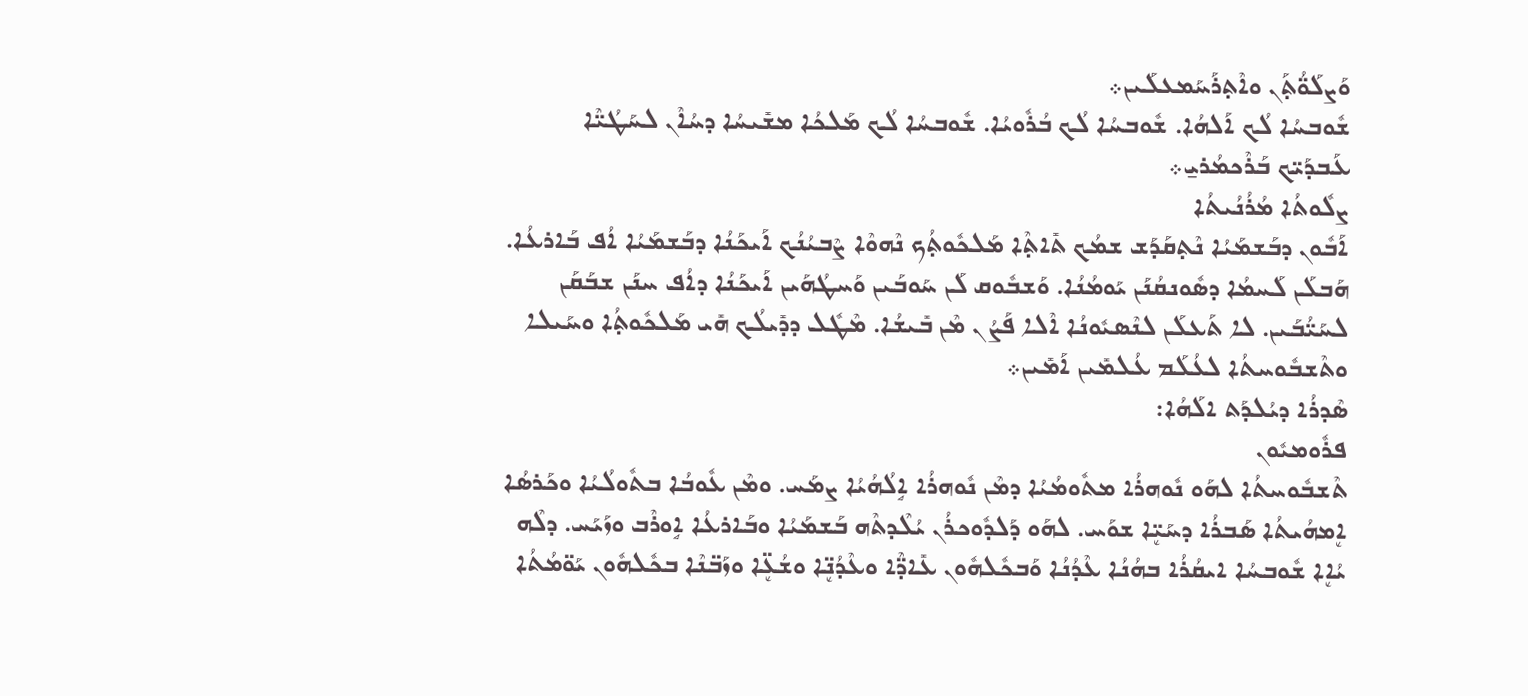ܘܰܨܠܰܘ̈ܳܬ̣ܰܢ ܘܐܶܬ̣ܪܰܚܰܡܥܠܰܝܢ܀
ܫܽܘܒܚܳܐ ܠܳܟ ܐܰܠܗܳܐ. ܫܽܘܒܚܳܐ ܠܳܟ ܒܳܪܽܘܝܳܐ. ܫܽܘܒܚܳܐ ܠܳܟ ܡܰܠܟܳܐ ܡܫܺܝܚܳܐ ܕܚܳܐܶܢ ܠܚܰܛܳܝ̈ܶܐ ܥܰܒܕܰܝ̈ܟ ܒܰܪܶܟܡܳܪܝ̱܀
ܨܠܽܘܬܳܐ ܡܳܪܳܢܳܝܬܳܐ
ܐܰܒܽܘܢ ܕܒܰܫܡܰܝܳܐ ܢܶܬ̣ܩܰܕܰܫ ܫܡܳܟ ܬܺܐܬ̣ܶܐ ܡܰܠܟܽܘܬ̣ܳܟ ܢܶܗܘܶܐ ܨܶܒܝܳܢܳܟ ܐܰܝܟܰܢܳܐ ܕܒܰܫܡܰܝܳܐ ܐܳܦ ܒܰܐܪܥܳܐ. ܗܰܒܠܰܢ ܠܰܚܡܳܐ ܕܣܽܘܢܩܳܢܰܢ ܝܰܘܡܳܢܳܐ. ܘܰܫܒܽܘܩ ܠܰܢ ܚܰܘܒܰܝܢ ܘܰܚܛܳܗܰܝܢ ܐܰܝܟܰܢܳܐ ܕܐܳܦ ܚܢܰܢ ܫܒܰܩܰܢ ܠܚܰܝ̈ܳܒܰܝܢ. ܠܐ ܬܰܥܠܰܢ ܠܢܶܣܝܽܘܢܳܐ ܐܶܠܐ ܦܰܨܳܢ ܡܶܢ ܒܺܝܫܳܐ. ܡܶܛܽܠ ܕܕܺܝܠܳܟ ܗܺܝ ܡܰܠܟܽܘܬ̣ܳܐ ܘܚܰܝܠܐ ܘܬܶܫܒܽܘܚܬܳܐ ܠܥܳܠܰܡ ܥܳܠܡܺܝܢ ܐܰܡܺܝܢ܀
ܣܶܕܪܳܐ ܕܝܳܠܕܰܬ ܐܠܰܗܳܐ:
ܦܪܽܘܡܝܽܘܢ
ܬܶܫܒܽܘܚܬܳܐ ܠܗܰܘ ܢܽܘܗܪܳܐ ܡܬܽܘܡܳܝܳܐ ܕܡܶܢ ܢܽܘܗܪܳܐ ܐܱܠܳܗܳܝܳܐ ܨܡܰܚ. ܘܡܶܢ ܥܽܘܒܳܐ ܒܬܽܘܠܳܝܳܐ ܘܟܰܪܣܳܐ ܐܷܡܗܳܝܬܳܐ ܣܰܒܪܳܐ ܕܚܰܝܷ̈ܐ ܫܘܰܚ. ܠܗܰܘ ܕܰܠܕܽܘܟܪܳܢ ܝܳܠܶܕܬܶܗ ܒܰܫܡܰܝܳܐ ܘܒܰܐܪܥܳܐ ܐܱܘܪܶܒ ܘܙܰܝܰܚ. ܕܠܶܗ ܝܳܐܷܐ ܫܽܘܒܚܳܐ ܐܝܩܳܪܳܐ ܒܗܳܢܳܐ ܥܶܕܳܢܳܐ ܘܰܒܟܽܠܗܽܘܢ ܥܺܐܕ̈ܶܐ ܘܥܶܕܳܢܷ̈ܐ ܘܫܳܥܷ̈ܐ ܘܙܰܒ̈ܢܶܐ ܒܟܽܠܗܽܘܢ ܝܰܘ̈ܡܳܬܳܐ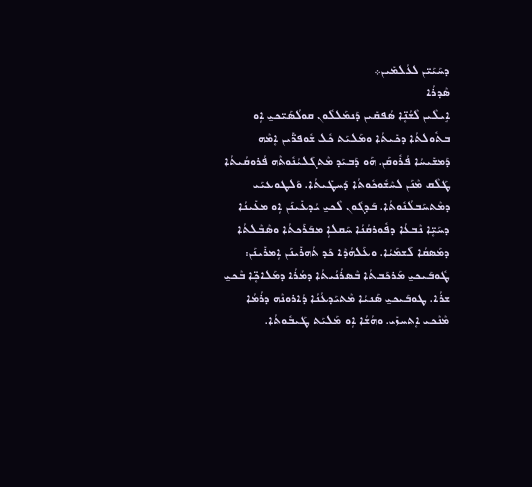ܕܚܰܝܰܝ̈ܢ ܠܥܳܠܡܺܝܢ܀
ܣܶܕܪܳܐ
ܐܱܝܠܶܝܢ ܠܶܫܳܢܷ̈ܐ ܣܳܦܩܺܝܢ ܕܰܢܡܰܠܠܽܘܢ ܩܘܠܳܣܰܝ̈ܟܝ̱ ܐܴܘ ܒܬܽܘܠܬܳܐ ܕܟܺܝܬܳܐ ܘܡܰܠܝܰܬ ܟܽܠ ܫܽܘܦܪ̈ܺܝܢ ܐܷܡܶܗ ܕܰܡܫܺܝܚܳܐ ܦܳܪܽܘܩܰܢ. ܗܰܘ ܕܰܒܝܰܕ ܡܶܬܓܰܠܝܳܢܽܘܬܶܗ ܦܳܪܘܩܳܝܬܳܐ ܛܰܠܶܩ ܡܶܢܰܢ ܠܚܶܫܽܘܟܽܘܬܳܐ ܕܰܚܛܺܝܬܳܐ. ܘܰܠܛܘܥܝܰܝ ܕܡܶܬܚܰܒܠܳܢܽܘܬܳܐ. ܒܰܕܓܽܘܢ ܠܶܟܝ̱ ܝܳܕܥܺܝܢܰܢ ܐܴܘ ܡܥܺܝܢܳܐ ܕܚܰܝܷ̈ܐ ܢܶܒܥܳܐ ܕܦܽܘܪܩܳܢܳܐ ܚܰܩܠܐܴ ܡܒܰܪܰܟܬܳܐ ܘܣܶܒܶܠܬܳܐ ܕܡܰܣܩܳܐ ܠܰܫܡܰܝܳܐ. ܘܥܰܠܗܳܕܶܐ ܟܰܕ ܬܳܗܪܺܝܢܰܢ ܐܴܡܪܺܝܢܰܢ: ܛܽܘܒܰܝܟܝ̱ ܡܰܪܟܰܒܬܳܐ ܒܶܣܪܳܢܳܝܬܳܐ ܕܡܳܪܳܐ ܕܡܰܠܐܟܷ̈ܐ ܒܶܟܝ̱ ܫܪܳܐ. ܛܘܒܰܝܟܝ̱ ܣܰܢܝܳܐ ܡܶܬܝܰܕܥܳܢܳܐ ܕܳܐܪܘܢܶܗ ܕܪܳܡܳܐ ܡܶܢܶܟܝ ܐܷܬܚܙܺܝ. ܘܗܳܫܳܐ ܐܴܘ ܡܰܠܝܰܬ ܛܰܝܒܽܘܬܳܐ.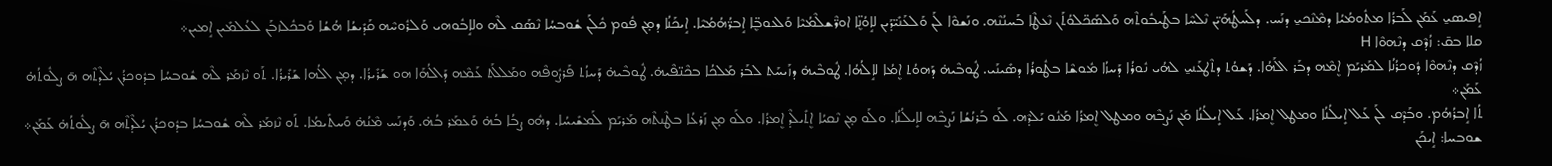ܐܱܦܝܣܝ̱ ܥܰܡܰܢ ܠܰܒܪܳܐ ܡܬܽܘܡܳܝܳܐ ܕܡܶܢܶܟܝ̱ ܕܢܰܚ. ܕܠܰܚܛܳܗܰܝ̈ܢ ܢܶܠܚܶܐ ܒܛܰܝܒܽܘܬܶܗ ܘܰܠܣܰܟ̈ܠܘܳܬܰܢ ܢܶܥܛܶܐ ܒܰܚܢܳܢܶܗ. ܘܢܰܫܘܶܐ ܠܰܢ ܘܰܠܥܰܢܺܝ̈ܕܰܝܢ ܠܐܱܘܳܢܷ̈ܐ ܐܘܪ̈ܶܫܠܶܡܳܝܶܐ ܘܰܠܥܘܒܷ̈ܐ ܐܱܒܪ̈ܳܗܳܡܳܝܶܐ. ܐܱܝܟܰܢܳܐ ܕܡ̣ܢ ܦܽܘܡ ܟܽܠܰܢ ܫܽܘܒܚܳܐ ܢܶܣܰܩ ܠܶܗ ܘܠܐܱܒܽܘܗܝ ܘܰܠܪܽܘܚܶܗ ܩܰܕܺܝܫܳܐ ܗܳܫܳܐ ܘܰܒܟܽܠܙܒܰܢ ܠܥܳܠܡܺܝܢ ܐܱܡܝܢ܀
ܩܠܐ ܒܩ̄: ܙܳܕܶܩ ܕܢܶܗܘܶܐ H
ܙܳܕܶܩ ܕܢܶܗܘܶܐ ܕܽܘܟܪܳܢܳܐ ܠܡܰܪܝܰܡ ܐܷܡܶܗ ܕܒܰܪ ܐܠܰܗܳܐ. ܕܰܫܘܳܬ ܕܬܶܛܥܰܢܝ̱ ܠܗܳܝ ܢܽܘܪܳܐ ܕܰܚܙܳܐ ܡܽܘܫܶܐ ܒܛܽܘܪܳܐ ܕܣܺܝܢܰܝ. ܛܽܘܒܶܝܗ̇ ܕܰܗܘܳܬ ܐܷܡܳܐ ܠܐܱܠܳܗܳܐ. ܛܽܘܒܶܝܗ̇ ܕܙܰܝܚܰܬ ܠܒܰܪ ܡܰܠܟܳܐ ܒܟܶܢ̈ܦܶܝܗ̇. ܛܽܘܒܶܝܗ̇ ܕܰܚܙܳܬ ܦܰܪܨܽܘܦܶܗ ܘܡܰܠܠܰܬ ܥܰܡܶܗ ܕܰܐܠܳܗܰܐ ܗܘ ܫܰܪܺܝܪܳܐ. ܕܡ̣ܢ ܐܠܳܗܐ ܫܰܪܺܝܪܳܐ. ܬܰܘ ܢܶܙܡܰܪ ܠܶܗ ܫܽܘܒܚܳܐ ܒܕܽܘܟܪܳܢ ܝܳܠܶܕܬܶܗ ܗ̄ ܨܠܽܘܬܳܗ̇ ܥܰܡܰܢ܀
ܬܳܐ ܐܱܒܪܳܗܳܡ. ܘܒܰܕܶܩ ܠܰܢ ܥܰܠ ܐܻܝܠܳܢܳܐ ܘܡܛܠ ܐܷܡܪܳܐ. ܥܰܠ ܐܻܝܠܳܢܳܐ ܡܰܢ ܢܰܨܒܶܗ ܘܡܛܠ ܐܷܡܪܳܐ ܡܰܢܽܘ ܝܰܠܕܶܗ. ܠܰܘ ܒܰܪܢܳܫܳܐ ܢܰܨܒܶܗ ܠܐܻܝܠܳܢܳܐ. ܘܠܰܘ ܡ̣ܢ ܢܶܩܝܳܐ ܐܷܬܺܝܠܶܕ ܐܷܡܪܳܐ. ܘܠܰܘ ܡ̣ܢ ܙܰܪܥܳܐ ܒܛܶܢܬܶܗ ܡܰܪܝܰܡ ܠܰܡܫܺܝܚܳܐ. ܕܗܽܘ ܨܒܳܐ ܒܳܗ̇ ܘܰܥܡܰܪ ܒܳܗ̇. ܘܰܕܢܰܚ ܡܶܢܳܗ̇ ܘܰܚܬܺܝܡܳܐ. ܬܰܘ ܢܶܙܡܰܪ ܠܶܗ ܫܽܘܒܚܳܐ ܒܕܽܘܟܪܳܢ ܝܳܠܶܕܬܶܗ ܗ̄ ܨܠܽܘܬܳܗ̇ ܥܰܡܰܢ܀
ܫܘܒܚܐ: ܐܱܝܟܰܢ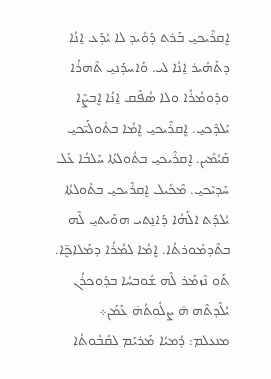ܐܷܩܪܶܝܟܝ̱ ܒܰܪܬ ܕܰܘܺܝܕ ܠܐ ܝܳܕܰܥ ܐ̱ܢܳܐ ܕܬܰܗܺܝܪ ܐ̱ܢܳܐ ܠܝ. ܘܰܐܚܕܰܢܝ̱ ܬܶܗܪܳܐ ܘܕܽܘܡܳܪܳܐ ܘܠܐ ܣܳܦܶܩ ܐ̱ܢܳܐ ܐܷܒܨܶܐ ܝܰܠܕܶܟܝ̱. ܐܷܩܪܶܝܟܝ̱ ܐܷܡܳܐ ܒܬܽܘܠܰܝ̈ܟܝ̱ ܩܰܝܳܡܺܝܢ. ܐܷܩܪܶܝܟܝ̱ ܒܬܽܘܠܬܳܐ ܚܰܠܒܳܐ ܥܰܠ ܚܰܕܝܶܟܝ̱. ܡܶܟܺܝܠ ܐܷܩܪܶܝܟܝ̱ ܒܬܽܘܠܬܳܐ ܝܳܠܕܰܬ ܐܠܰܗܳܐ ܕܰܐܢ̱ܬܝ ܗܘܰܝܬܝ̱ ܠܶܗ ܒܬܶܕܡܽܘܪܬܳܐ. ܐܷܡܳܐ ܠܡܳܪܳܐ ܕܡܰܠܐܟܷ̈ܐ. ܬܰܘ ܢܶܙܡܰܪ ܠܶܗ ܫܽܘܒܚܳܐ ܒܕܽܘܟܪܳܢ ܝܳܠܶܕܬܶܗ ܗ̄ ܨܠܽܘܬܳܗ̇ ܥܰܡܰܢ܀
ܡܢܥܠܡ: ܕܳܡܝܳܐ ܡܰܪܝܰܡ ܠܩܺܒܽܘܬܳܐ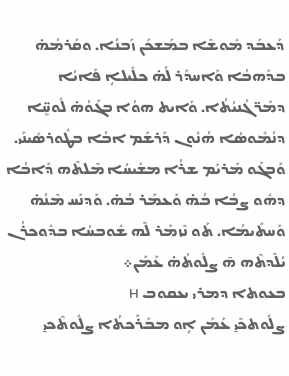ܕܰܥܒܰܕ ܡܽܘܫܶܐ ܒܡܰܫܟܰܢ ܙܰܒܢܳܐ. ܘܩܰܪܡܳܗ̇ ܒܕܰܗܒܳܐ ܘܰܐܚܕܰܪ ܠܳܗ̇ ܟܠܺܝܠܐܴ ܦܰܐܝܳܐ ܕܡܰܪ̈ܓܳܢܝܳܬܳܐ. ܘܺܐܝܬ ܗܘܳܐ ܒܓܰܘܳܗ̇ ܠܽܘܚܷ̈ܐ ܕܢܳܡܽܘܣܳܐ ܗܳܢܽܘܢ ܕܰܪܫܰܡ ܐܒܳܐ ܒܛܽܘܪܣܺܝܢܰܝ. ܘܰܒܓܰܘ ܡܰܪܝܰܡ ܫܪܳܐ ܡܫܺܝܚܳܐ ܡܶܠܬܶܗ ܕܰܐܒܳܐ ܕܗܽܘ ܨܒܳܐ ܒܳܗ̇ ܘܰܥܡܰܪ ܒܳܗ̇. ܘܰܕܢܰܚ ܡܶܢܳܗ̇ ܘܰܚܬܺܝܡܳܐ. ܬܰܘ ܢܶܙܡܰܪ ܠܶܗ ܫܽܘܒܚܳܐ ܒܕܽܘܟܪܳܢ ܝܳܠܶܕܬܶܗ ܗ̄ ܨܠܽܘܬܳܗ̇ ܥܰܡܰܢ܀
ܒܥܘܬܐ ܕܡܪܝ ܝܥܩܘܒ H
ܨܠܽܘܬܟܶܝ̱ ܥܰܡܰܢ ܐܴܘ ܡܒܰܪܰܟܬܳܐ ܨܠܽܘܬܶܟܝ̱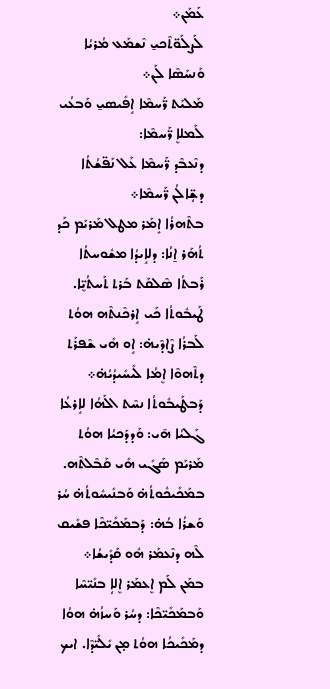ܥܰܡܰܢ܀
ܠܰܨܠܰܘ̈ܬܶܟܝ̱ ܢܶܫܡܰܥ ܡܳܪܝܳܐ ܘܰܢܚܰܣܶܐ ܠܰܢ܀
ܡܰܠܝܰܬ ܪ̈ܰܚܡܶܐ ܐܱܦܺܝܣܝ̱ ܘܰܒܥܳܝ ܠܰܡܠܐܷ ܪ̈ܰܚܡܶܐ:
ܕܢܶܥܒܶܕ ܪ̈ܰܚܡܶܐ ܥܰܠ ܢܰܦ̈ܫܳܬܳܐ ܕܫܴ̈ܐܠܳܢ ܪ̈ܰܚܡܶܐ܀
ܒܬܶܗܪܳܐ ܐܻܡܰܪ ܡܛܠ ܡܰܪܝܰܡ ܟܰܕ ܬܳܗܰܪ ܐ̱ܢܳܐ: ܕܠܐܱܝܕܳܐ ܡܫܽܘܚܬܳܐ ܪܰܒܬܳܐ ܣܶܠܩܰܬ ܒܰܪܬ ܬܰܚܬܳܝܷ̈ܐ. ܛܰܝܒܽܘܬܳܐ ܟܰܝ ܐܱܪܟܶܢܬܶܗ ܗܘܳܬ ܠܰܒܪܳܐ ܨܶܐܕܶܝܗ̇: ܐܱܘ ܗܺܝ ܫܶܦܪܰܬ ܕܬܶܗܘܶܐ ܐܷܡܳܐ ܠܺܝܚܺܝܕܳܝܳܗ̇܀
ܕܰܒܛܰܝܒܽܘܬܳܐ ܢܚܶܬ ܐܠܰܗܳܐ ܠܐܱܪܥܳܐ ܓܰܠܝܳܐ ܗ̄ܝ: ܘܰܕܕܰܟܝܳܐ ܗܘܳܬ ܡܰܪܝܰܡ ܣܰܓܺܝ ܗܺܝ ܩܰܒܶܠܬܶܗ. ܒܡܰܟܺܝܟܽܘܬܳܗ̇ ܘܰܒܢܺܝܚܽܘܬܳܗ̇ ܚܳܪ ܘܰܫܪܳܐ ܒܳܗ̇: ܕܰܒܡܰܟܺܝ̈ܟܶܐ ܦܫܺܝܩ ܠܶܗ ܕܢܶܥܡܰܪ ܗܽܘ ܩܰܕܺܝܫܳܐ܀
ܒܡܰܢ ܠܰܡ ܐܷܥܡܰܪ ܐܷܠܐܴ ܒܢܺܝ̈ܚܶܐ ܘܰܒܡܰܟܺܝ̈ܟܶܐ: ܕܚܳܪ ܘܰܚܙܳܗ̇ ܗܘܳܐ ܕܡܰܟܺܝܟܳܐ ܗܘܳܬ ܡ̣ܢ ܝܺܠܺܝ̈ܕܶܐ. ܐܝܟ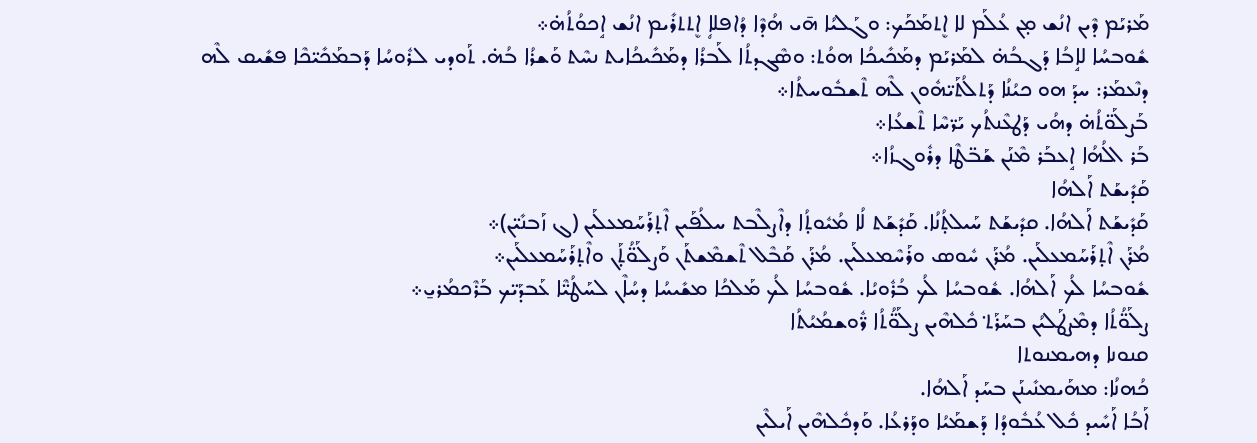ܡܰܪܝܰܡ ܕܶܝܢ ܐܢܳܫ ܡ̣ܢ ܥܳܠܰܡ ܠܐ ܐܷܬܡܰܟܰܟ: ܘܓܰܠܝܳܐ ܗ̄ܝ ܗܳܕܶܐ ܕܳܐܦܠܐܴ ܐܷܬܬܪܺܝܡ ܐܢܳܫ ܐܱܟܘܳܬܳܗ̇܀
ܫܽܘܒܚܳܐ ܠܐܱܒܳܐ ܕܰܓܒܳܗ̇ ܠܡܰܪܝܰܡ ܕܡܰܟܺܝܟܳܐ ܗܘܳܬ: ܘܣܶܓܕܬܳܐ ܠܰܒܪܳܐ ܕܡܰܟܺܝܟܳܐܝܬ ܢܚܶܬ ܘܰܫܪܳܐ ܒܳܗ̇. ܬܰܘܕܝ ܠܪܽܘܚܳܐ ܕܰܒܡܰܟܺܝ̈ܟܶܐ ܦܫܺܝܩ ܠܶܗ ܕܢܶܥܡܰܪ: ܚܕܰ ܗܘ ܟܝܳܢܳܐ ܕܰܬܠܳܬܰܝ̈ܗܽܘܢ ܠܶܗ ܬܶܫܒܽܘܚܬܳܐ܀
ܒܰܨܠܰܘ̈ܬܳܗ̇ ܕܗܳܝ ܕܰܛܥܶܢܬܳܟ ܝܰܪ̈ܚܶܐ ܬܶܫܥܳܐ܀
ܒܰܪ ܐܠܳܗܳܐ ܐܱܥܒܰܪ ܡܶܢܰܢ ܫܰܒ̈ܛܶܐ ܕܪܽܘܓܙܳܐ܀
ܩܰܕܺܝܫܰܬ ܐܰܠܗܳܐ
ܩܰܕܺܝܫܰܬ ܐܰܠܗܳܐ. ܩܕܺܝܫܰܬ ܚܰܝܠܬ̣ܳܢܳܐ. ܩܰܕܺܫܰܬ ܠܳܐ ܡܳܝܽܘܬ̣ܳܐ ܕܐܶܨܠܶܒܬ ܚܠܳܦܰܝܢ ܐܶܬ̣ܪܰܚܰܡܥܠܰܝܢ (ܓ ܙܰܒܢܺܝ̈ܢ)܀
ܡܳܪܰܢ ܐܶܬ̣ܪܰܚܰܡܥܠܰܝܢ. ܡܳܪܰܢ ܚܽܘܣ ܘܪܰܚܶܡܥܠܰܝܢ. ܡܳܪܰܢ ܩܰܒܶܠ ܬܶܫܡܶܫܬܰܢ ܘܰܨܠܰܘ̈ܳܬ̣ܰܢ ܘܐܶܬ̣ܪܰܚܰܡܥܠܰܝܢ܀
ܫܽܘܒܚܳܐ ܠܳܟ ܐܰܠܗܳܐ. ܫܽܘܒܚܳܐ ܠܳܟ ܒܳܪܽܘܝܳܐ. ܫܽܘܒܚܳܐ ܠܳܟ ܡܰܠܟܳܐ ܡܫܺܝܚܳܐ ܕܚܳܐܶܢ ܠܚܰܛܳܝ̈ܶܐ ܥܰܒܕܰܝ̈ܟ ܒܰܪܶܟܡܳܪܝ̱܀
ܨܠܰܘ̈ܳܬܳܐ ܕܡܶܨܛܰܠܝܳܢ ܒܚܰܪܰܬ݀ ܟܽܠܗܶܝܢ ܨܠܰܘ̈ܳܬܳܐ ܪ̈ܽܘܫܡܳܝܳܬܳܐ
ܩܢܘܢܐ ܕܗܝܡܢܘܬܐ
ܟܳܗܢܳܐ: ܡܗܰܝܡܢܺܝܢܰܢ ܒܚܰܕ ܐܰܠܗܳܐ.
ܐܰܒܳܐ ܐܰܚܺܝܕ ܟܽܠ ܥܳܒܽܘܕܳܐ ܕܰܫܡܰܝܳܐ ܘܕܰܪܥܳܐ. ܘܰܕܟܽܠܗܶܝܢ ܐܰܝܠܶܝܢ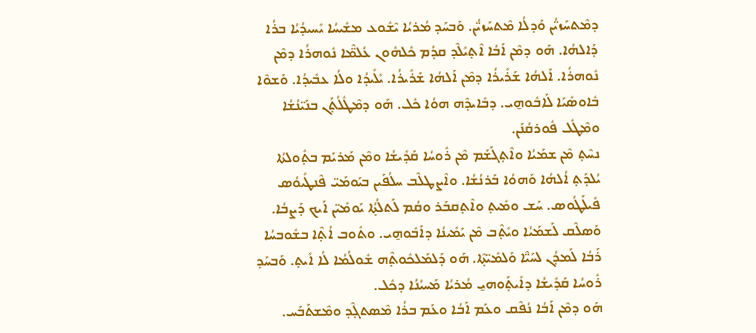ܕܡܶܬܚܰܙܝ̈ܳܢ ܘܰܕܠܳܐ ܡܶܬܚܰܙܝ̈ܳܢ. ܘܰܒܚܰܕ ܡܳܪܝܳܐ ܝܶܫܽܘܥ ܡܫܺܝܚܳܐ ܝܺܚܝܕܳܝܳܐ ܒܪܳܐ ܕܰܐܠܗܳܐ. ܗܰܘ ܕܡܶܢ ܐܰܒܳܐ ܐܶܬ̣ܝܺܠܶܕ ܩܕܳܡ ܟܽܠܗܽܘܢ ܥܳܠܡ̈ܶܐ ܢܽܘܗܪܳܐ ܕܡܶܢ ܢܽܘܗܪܳܐ. ܐܰܠܗܳܐ ܫܰܪܺܝܪܳܐ ܕܡܶܢ ܐܰܠܗܳܐ ܫܰܪܺܝܪܳܐ. ܝܺܠܺܝܕܳܐ ܘܠܳܐ ܥܒܺܝܕܳܐ. ܘܰܫܘܶܐ ܒܽܐܘܣܺܝܰܐ ܠܰܐܒܽܘܗ̱ܝ. ܕܒܺܐܝܕܶܗ ܗܘܳܐ ܟܽܠ. ܗܰܘ ܕܡܶܛܽܠܳܬ̣ܰܢ ܒܢܰܝ̈ܢܳܫܳܐ ܘܡܶܛܽܠ ܦܽܘܪܩܳܢܰܢ.
ܢܚܶܬ̣ ܡܶܢ ܫܡܰܝܳܐ ܘܐܶܬ̣ܓܰܫܰܡ ܡܶܢ ܪܽܘܚܳܐ ܩܰܕܺܝܫܳܐ ܘܡܶܢ ܡܰܪܝܰܡ ܒܬ̣ܽܘܠܬܳܐ ܝܳܠܕܰܬ̣ ܐܳܠܗܳܐ ܘܰܗܘܳܐ ܒܰܪܢܳܫܳܐ. ܘܐܶܨܛܠܶܒ ܚܠܳܦܰܝܢ ܒܝܰܘܡܰܝ̈ ܦܶܢܛܺܝܘܳܣ ܦܺܝܠܰܛܳܘܣ. ܚܰܫ ܘܡܺܝܬ̣ ܘܐܶܬ̣ܩܒܰܪ ܘܩܳܡ ܠܰܬܠܳܬ̣ܳܐ ܝܰܘܡܺܝ̈ܢ ܐܰܝܟ ܕܰܨܒܳܐ.
ܘܰܣܠܶܩ ܠܰܫܡܰܝܳܐ ܘܝܺܬ̣ܶܒ ܡܶܢ ܝܰܡܺܝܢܳܐ ܕܐܰܒܽܘܗ̱ܝ. ܘܬܽܘܒ ܐܳܬ̣ܶܐ ܒܫܽܘܒܚܳܐ ܪܰܒܳܐ ܠܰܡܕܳܢ ܠܚܰܝ̈ܶܐ ܘܰܠܡܺܝ̈ܬ̣ܶܐ. ܗܰܘ ܕܰܠܡܰܠܟܽܘܬ̣ܶܗ ܫܽܘܠܳܡܳܐ ܠܳܐ ܐܺܝܬ̣. ܘܰܒܚܰܕ ܪܽܘܚܳܐ ܩܰܕܺܝܫܳܐ ܕܐܺܝܬ̣ܰܘܗܝ̱ ܡܳܪܝܳܐ ܡܰܚܝܳܢܳܐ ܕܟܽܠ.
ܗܰܘ ܕܡܶܢ ܐܰܒܳܐ ܢܳܦܶܩ ܘܥܰܡ ܐܰܒܳܐ ܘܥܰܡ ܒܪܳܐ ܡܶܣܬܓ̣ܶܕ ܘܡܶܫܬܰܒܰܚ.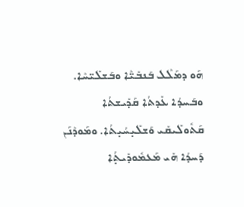ܗܰܘ ܕܡܰܠܶܠ ܒܰܢܒܺܝ̈ܶܐ ܘܒܰܫܠܺܝ̈ܚܶܐ. ܘܒܰܚܕܳܐ ܥܺܕܬܳܐ ܩܰܕܺܝܫܬܳܐ ܩܰܬܽܘܠܺܝܩܺܝ ܘܰܫܠܺܝ̣ܚܳܝ̣ܬܳܐ. ܘܡܰܘܕܶܢܰܢ ܕܰܚܕܳܐ ܗܺܝ ܡܰܥܡܽܘܕܺܝܬ̣ܳܐ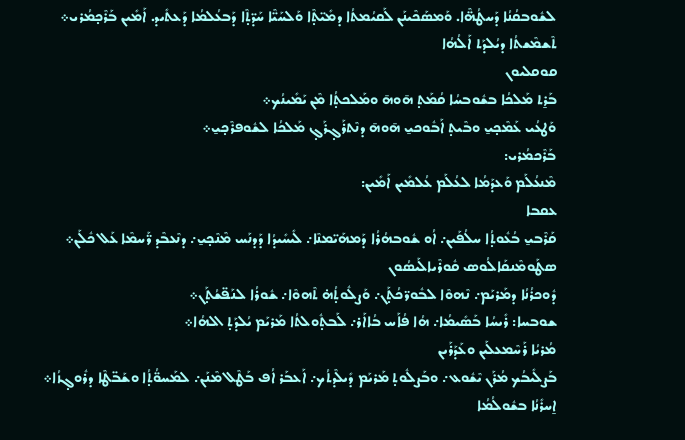ܠܫܽܘܒܩܳܢܳܐ ܕܰܚܛܳܗ̈ܶܐ. ܘܰܡܣܰܟܶܝܢܰܢ ܠܰܩܝܳܡܬܳܐ ܕܡܺܝ̈ܬ̣ܶܐ ܘܰܠܚܰܝ̈ܶܐ ܚܰܕ̈ܬ̣ܶܐ ܕܰܒܥܳܠܡܳܐ ܕܰܥܬܺܝܕ. ܐܰܡܺܝܢ ܒܰܪܶܟ̣ܡܳܪܝ܀
ܬܶܫܡܶܫܬܳܐ ܕܝܳܠܕܰܬ ܐܰܠܳܗܳܐ
ܩܘܩܠܝܘܢ
ܒܰܪ̱ܬ ܡܰܠܟܳܐ ܒܫܽܘܒܚܳܐ ܩܳܡܰܬ̣ ܗ̄ܘܗ̄ ܘܡܰܠܟܬ̣ܳܐ ܡܶܢ ܝܰܡܺܝܢܳܟ܀
ܘܰܛܥܳܝ ܥܰܡܶܟ̣ܝ̱ ܘܒܶܝܬ̣ ܐܰܒܽܘܟܝ̱ ܗ̄ܘܗ̄ ܕܢܶܬܪܰܓ̣ܪܰܓ̣ ܡܰܠܟܳܐ ܠܫܽܘܦܪܶܟ̣ܝ̱܀
ܒܰܪܶܟܡܳܪܝ:
ܡܶܢܥܳܠܰܡ ܘܰܥܕܰܡܳܐ ܠܥܳܠܰܡ ܥܳܠܡܺܝܢ ܐܰܡܺܝܢ:
ܥܩܒܐ
ܩܰܪܶܒܝ̱ ܒܳܥܽܘܬ̣ܳܐ ܚܠܳܦܰܝܢ܇ ܐܳܘ ܫܽܘܒܗܳܪܳܐ ܕܰܡܗܰܝ̈ܡܢܶܐ܇ ܠܺܝܚܺܝܕܳܐ ܕܰܕܢܰܚ ܡܶܢܶܟ̣ܝ̱܇ ܕܢܶܥܒܶܕ ܪ̈ܰܚܡܶܐ ܥܰܠ ܟܽܠܰܢ܀
ܣܛܰܘܡܶܢܩܰܐܠܳܘܣ ܩܽܘܪܶܝܐܠܰܝܣܳܘܢ
ܕܽܘܟܪܳܢܳܐ ܕܡܰܪܝܰܡ܇ ܢܶܗܘܶܐ ܠܒܽܘܪ̈ܟܳܬ̣ܰܢ܇ ܘܰܨܠܽܘܬ̣ܳܗ̇ ܬܶܗܘܶܐ܇ ܫܽܘܪܳܐ ܠܢܰܦ̈ܫܳܬ̣ܰܢ܀
ܫܘܒܚܐ: ܪܺܝܚܳܐ ܒܰܣܺܝܡܳܐ܇ ܗܳܐ ܦܳܐܰܚ ܒܳܐܐܰܪ܇ ܠܰܒܬ̣ܽܘܠܬܳܐ ܡܰܪܝܰܡ ܝܳܠܕܰܬ̣ ܐܠܗܳܐ܀
ܡܳܪܝܳܐ ܪܰܚܶܡܥܠܰܝܢ ܘܥܰܕܰܪܰܝܢ
ܒܰܨܠܺܝܒܳܟ ܡܳܪܰܢ ܝܶܫܽܘܥ܇ ܘܒܰܨܠܽܘܬ̣ ܡܰܪܝܰܡ ܕܺܝܠܶܕܬܳܟ܇ ܐܰܥܒܰܪ ܐܳܦ ܒܰܛܶܠ ܡܶܢܰܢ܇ ܠܡܰܚܘ̈ܳܬ̣ܳܐ ܘܫܰܒ̈ܛܶܐ ܕܪܽܘܓ̣ܙܳܐ܀
ܐ̱ܚܪܺܢܳܐ ܒܫܽܘܠܳܡܳܐ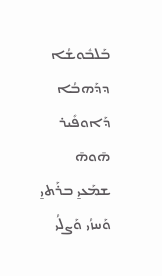ܒܰܠܒܽܘܫܳܐ ܕܕܰܗܒܳܐ ܕܰܐܘܦܺܝܪ ܗ̄ܘܗ̄ ܫܡܰܥܝ̱ ܒܪܰܬܝ̱ ܘܰܚܙܳܝ ܘܰܨܠܳܝ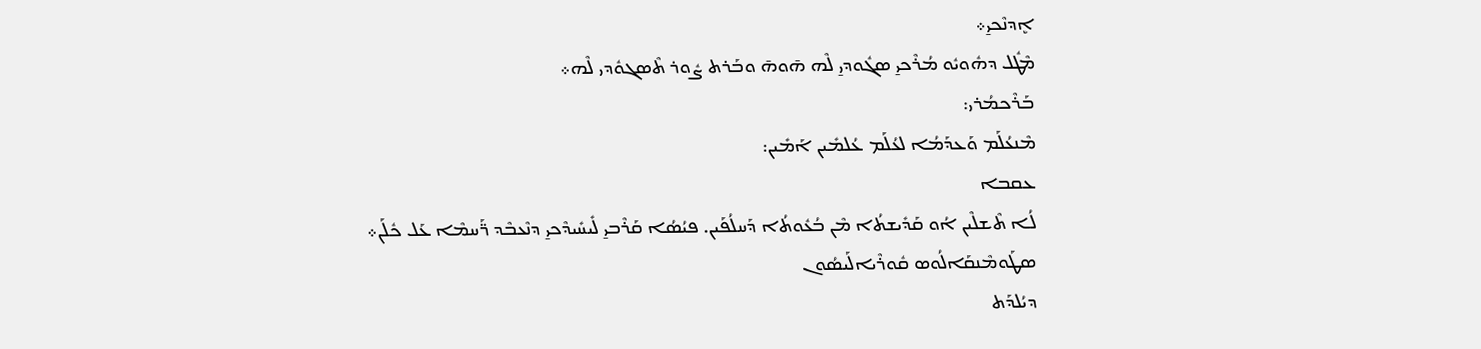ܐܷܕܢܶܟܝ̱܀
ܡܶܛܽܠ ܕܗܽܘܝܽܘ ܡܳܪܶܟܝ̱ ܣܓܽܘܕܝ̱ ܠܶܗ ܗ̄ܘܗ̄ ܘܒܰܪܬ ܨܽܘܪ ܬܶܣܓܘܽܕܝ ܠܶܗ܀
ܒܰܪܶܟܡܳܪܝ:
ܡܶܢܥܳܠܰܡ ܘܰܥܕܰܡܳܐ ܠܥܳܠܰܡ ܥܳܠܡܺܝܢ ܐܰܡܺܝܢ:
ܥܩܒܐ
ܠܳܐ ܬܶܫܠܶܝܢ ܐܳܘ ܩܰܕܺܝܫܬܳܐ ܡܶܢ ܒܳܥܽܘܬܳܐ ܕܰܚܠܳܦܰܝܢ. ܦܝܳܣܳܐ ܩܰܪܶܒܝ̱ ܠܺܝܚܺܝܕܶܟܝ̱ ܕܢܶܥܒܶܕ ܪ̈ܰܚܡܶܐ ܥܰܠ ܟܽܠܰܢ܀
ܣܛܰܘܡܶܢܩܰܐܠܳܘܣ ܩܽܘܪܶܝܐܠܰܝܣܳܘܢ
ܕܝܳܠܕܰܬ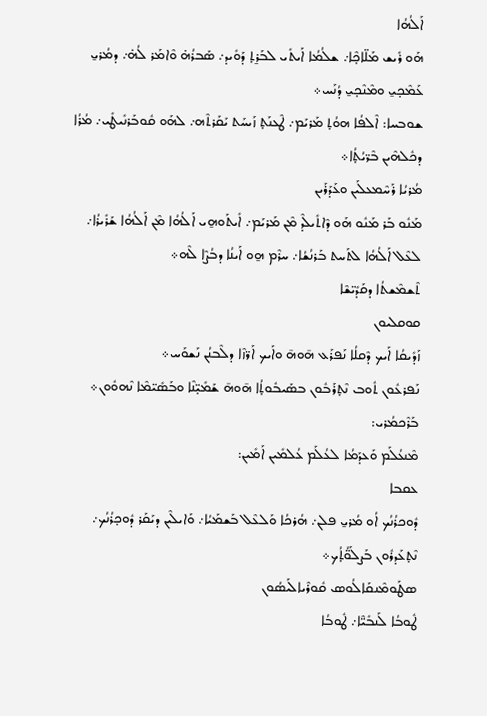ܐܰܠܳܗܳܐ
ܗܰܘ ܪܺܝܫ ܡܰܠ̈ܐܟ̣ܶܐ܇ ܫܠܳܡܳܐ ܐܰܝܬܺܝ ܠܒܰܪ̱ܬ̣ ܕܰܘܺܝܕ܇ ܣܰܒܪܳܗ̇ ܘܶܐܡܰܪ ܠܳܗ̇܇ ܕܡܳܪܝ̱ ܥܰܡܶܟ̣ܝ̱ ܘܡܶܢܶܟ̣ܝ̱ ܕܳܢܰܚ܀
ܫܘܒܚܐ: ܐܶܠܦܳܐ ܗܘܳܬ̣ ܡܰܪܝܰܡ܇ ܛܶܥܢܰܬ̣ ܙܰܝܚܰܬ ܝܰܩܰܪܬܶܗ܇ ܠܗܰܘ ܩܽܘܒܰܪܢܺܝܛܺܝ܇ ܡܳܪܳܐ ܕܟܽܠܗܶܝܢ ܒܶܪ̈ܝܳܬ̣ܳܐ܀
ܡܳܪܝܳܐ ܪܰܚܶܡܥܠܰܝܢ ܘܥܰܕܰܪܰܝܢ
ܡܰܢܽܘ ܒܰܪ ܡܰܢܽܘ ܗܰܘ ܕܶܐܬܺܝܠܶܕ ܡܶܢ ܡܰܪܝܰܡ܇ ܐܺܝܬܰܘܗ̱ܝ ܐܰܠܳܗܳܐ ܡܶܢ ܐܰܠܳܗܳܐ ܫܰܪܺܝܪܳܐ܇ ܠܥܶܠ ܐܰܠܳܗܳܐ ܠܬܰܚܬ ܒܰܪܢܳܫܳܐ܇ ܚܪܶܡ ܗ̱ܘ ܐܰܝܢܳܐ ܕܒܳܨܶܐ ܠܶܗ܀
ܬܶܫܡܶܫܬܳܐ ܕܩܰܕܺܝ̈ܫܶܐ
ܩܘܩܠܝܘܢ
ܙܰܕܺܝܩܳܐ ܐܰܝܟ ܕܶܩܠܳܐ ܢܰܦܪܰܥ ܗ̄ܘܗ̄ ܘܐܰܝܟ ܐܰܪ̈ܙܶܐ ܕܠܶܒܢܳܢ ܢܰܫܘܰܚ܀
ܢܰܦܪܥܽܘܢ ܬܽܘܒ ܢܶܬ̣ܪܰܒܽܘܢ ܒܣܰܝܒܽܘܬ̣ܳܐ ܗ̄ܘܗ̄ ܫܰܡܺܝ̣̈ܢܶܐ ܘܒܰܣܺܝ̈ܡܶܐ ܢܶܗܘܽܘܢ܀
ܒܰܪܶܟܡܳܪܝ:
ܡܶܢܥܳܠܰܡ ܘܰܥܕܰܡܳܐ ܠܥܳܠܰܡ ܥܳܠܡܺܝܢ ܐܰܡܺܝܢ:
ܥܩܒܐ
ܕܽܘܟܪܳܢܳܟ ܐܳܘ ܡܳܪܝ̱ ܦܠܢ܇ ܗܳܪܟܳܐ ܘܰܠܥܶܠ ܒܰܫܡܰܝܳܐ܇ ܘܰܐܝܠܶܝܢ ܕܝܰܩܰܪ ܕܽܘܟ̣ܪܳܢܳܟ܇ ܢܶܬ̣ܥܰܕܪܽܘܢ ܒܰܨܠܰܘ̈ܳܬ̣ܳܟ܀
ܣܛܰܘܡܶܢܩܰܐܠܳܘܣ ܩܽܘܪܶܝܐܠܰܝܣܳܘܢ
ܛܽܘܒܳܐ ܠܰܢܒܺܝ̈ܶܐ܇ ܛܽܘܒܳܐ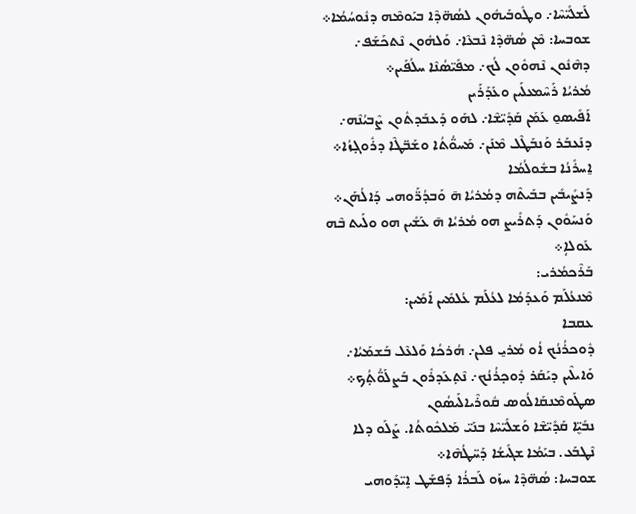ܠܰܫܠܺܝ̈ܚܶܐ܇ ܘܛܽܘܒܰܝܗܽܘܢ ܠܣܳܗ̈ܕܶܐ ܒܝܰܘܡܶܗ ܕܢܽܘܚܳܡܳܐ܀
ܫܘܒܚܐ: ܡܶܢ ܣܳܗ̈ܕܶܐ ܢܶܒܥܶܐ܇ ܘܰܠܗܽܘܢ ܢܶܬܟܰܫܰܦ܇ ܕܗܶܢܽܘܢ ܢܶܗܘܽܘܢ ܠܳܟ܇ ܡܦܺܝ̈ܣܳܢܶܐ ܚܠܳܦܰܝܢ܀
ܡܳܪܝܳܐ ܪܰܚܶܡܥܠܰܝܢ ܘܥܰܕܰܪܰܝܢ
ܐܰܦܺܝܣܘ̱ ܥܰܡܰܢ ܩܰܕܺܝ̈ܫܶܐ܇ ܠܗܰܘ ܕܰܥܒܰܕܬܽܘܢ ܨܶܒܝܳܢܶܗ܇ ܕܢܰܥܒܰܪ ܘܰܢܒܰܛܶܠ ܡܶܢܰܢ܇ ܡܰܚܘ̈ܳܬܳܐ ܘܫܰܒ̈ܛܶܐ ܕܪܽܘܓ̣ܙܳܐ܀
ܐ̱ܚܪܺܢܳܐ ܒܫܽܘܠܳܡܳܐ
ܕܰܢܨܺܝܒܺܝܢ ܒܒܰܝܬܶܗ ܕܡܳܪܝܳܐ ܗ̄ ܘܰܒܕܳܪ̈ܰܘܗܝ ܕܰܐܠܳܗܰܢ܀
ܘܰܢܚܰܘܽܘܢ ܕܰܬܪܺܝܨ ܗܘ ܡܳܪܝܳܐ ܗ̄ ܥܰܫܺܝܢ ܗܘ ܘܠܰܝܬ ܒܶܗ ܥܰܘܠܐܴ܀
ܒܰܪܶܟܡܳܪܝ:
ܡܶܢܥܳܠܰܡ ܘܰܥܕܰܡܳܐ ܠܥܳܠܰܡ ܥܳܠܡܺܝܢ ܐܰܡܺܝܢ:
ܥܩܒܐ
ܕܽܘܟܪܳܢܳܟ ܐܳܘ ܡܳܪܝ̱ ܦܠܢ܇ ܗܳܪܟܳܐ ܘܰܠܥܶܠ ܒܰܫܡܰܝܳܐ܇ ܘܰܐܝܠܶܝܢ ܕܝܰܩܰܪ ܕܽܘܟ̣ܪܳܢܳܟ܇ ܢܶܬ̣ܥܰܕܪܽܘܢ ܒܰܨܠܰܘ̈ܳܬ̣ܳܟ܀
ܣܛܰܘܡܶܢܩܰܐܠܳܘܣ ܩܽܘܪܶܝܐܠܰܝܣܳܘܢ
ܢܒܺܝܷ̈ܐ ܩܰܕܺܝ̈ܫܶܐ ܘܰܫܠܺܝ̈ܚܶܐ ܒܢܰܝ̈ ܡܰܠܟܽܘܬܳܐ. ܨܰܠܰܘ ܕܠܐ ܢܶܛܒܰܥ. ܒܝܰܡܳܐ ܫܓܺܝܫܳܐ ܕܰܚ̈ܛܳܗܶܐ܀
ܫܘܒܚܐ: ܣܳܗ̈ܕܶܐ ܚܙܰܘ ܠܰܒܪܳܐ ܕܰܦܫܰܛ ܐܻܝ̈ܕܰܘܗܝ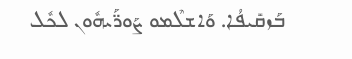ܒܰܙܩܺܝܦܳܐ. ܘܰܐܫܠܶܡܘ ܨܰܘܪ̈ܰܝܗܽܘܢ ܠܟܽܠ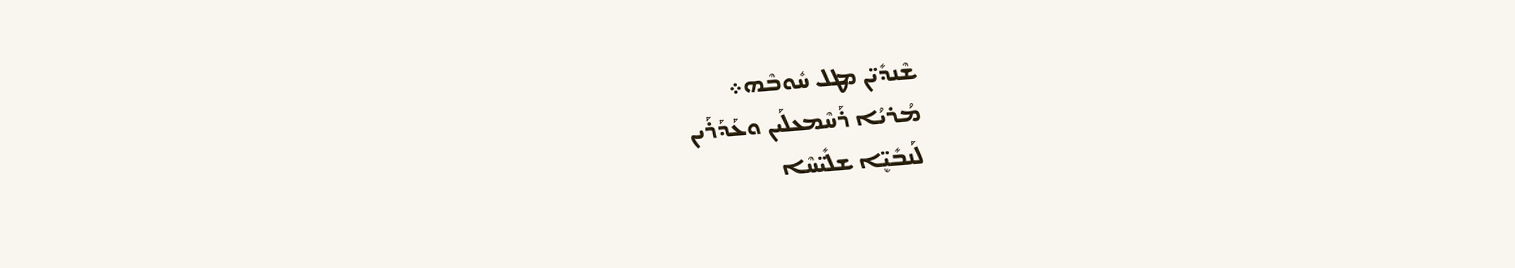ܫܶܢܕܺܝ̈ܢ ܡܛܠ ܚܽܘܒܶܗ܀
ܡܳܪܝܳܐ ܪܰܚܶܡܥܠܰܝܢ ܘܥܰܕܰܪܰܝܢ
ܠܰܢܒܺܝܷ̈ܐ ܫܠܺܝ̈ܚܶܐ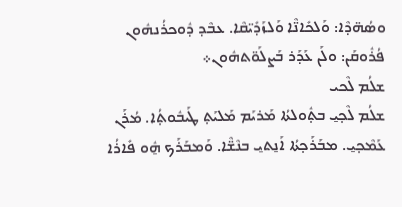ܘܣܳܗ̈ܕܶܐ: ܘܰܠܟܺܐܢ̈ܶܐ ܘܰܠܙܰܕܺܝ̈ܩܶܐ. ܥܒܶܕ ܕܽܘܟܪܳܢܗܽܘܢ ܦܳܪܽܘܩܰܢ: ܘܠܰܢ ܥܰܕܰܪ ܒܰܨܠܰܘ̈ܬܗܽܘܢ܀
ܫܠܳܡ ܠܶܟܝ
ܫܠܳܡ ܠܶܟ̣ܝ̱ ܒܬ̣ܽܘܠܬܳܐ ܡܰܪܝܰܡ ܡܰܠܝܰܬ̣ ܛܰܝܒܽܘܬ̣ܳܐ. ܡܳܪܰܢ ܥܰܡܶܟ̣ܝ̱. ܡܒܰܪܰܟ̣ܬܳܐ ܐܰܢ̱ܬܝ̱ ܒܢܶܫ̈ܶܐ. ܘܰܡܒܰܪܰܟ ܗ̱ܽܘ ܦܺܐܪܳܐ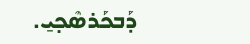ܕܰܒܟܰܪܣܶܟ̣ܝ̱.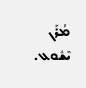ܡܳܪܰܢ ܝܶܫܽܘܥ.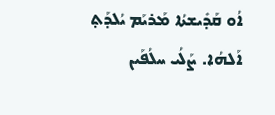ܐܳܘ ܩܰܕܺܝܫܬܳܐ ܡܰܪܝܰܡ ܝܳܠܕܰܬ̣ ܐܰܠܗܳܐ. ܨܰܠܳܝ ܚܠܳܦܰܝܢ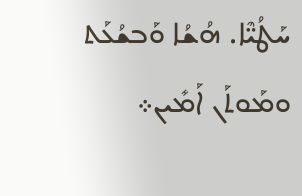ܚܰܛܳܝ̈ܶܐ. ܗܳܫܳܐ ܘܰܒܫܳܥܰܬ ܘܡܰܘܬܰܢ ܐܰܡܺܝܢ܀